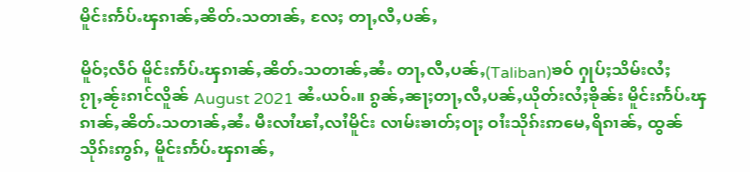မိူင်းဢႅပ်ႉၾၵၢၼ်ႇၼိတ်ႉသတၢၼ်ႇ လႄႈ တႃႇလီႇပၼ်ႇ

မိူဝ်ႈလဵဝ် မိူင်းဢႅပ်ႉၾၵၢၼ်ႇၼိတ်ႉသတၢၼ်ႇၼႆႉ တႃႇလီႇပၼ်ႇ(Taliban)ၶဝ် ႁုပ်ႈသိမ်းလႆႈၵႂႃႇၼႂ်းၵၢင်လိူၼ် August 2021 ၼႆႉယဝ်ႉ။ ၵွၼ်ႇၼႃႈတႃႇလီႇပၼ်ႇယိုတ်းလႆႈၶိုၼ်း မိူင်းဢႅပ်ႉၾၵၢၼ်ႇၼိတ်ႉသတၢၼ်ႇၼႆႉ မီးလၢႆၽၢႆႇလၢႆမိူင်း လၢမ်းၶၢတ်ႈဝႃႈ ဝၢႆးသိုၵ်းဢမေႇရိၵၢၼ်ႇ ထွၼ်သိုၵ်းဢွၵ်ႇ မိူင်းဢႅပ်ႉၾၵၢၼ်ႇ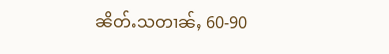ၼိတ်ႉသတၢၼ်ႇ 60-90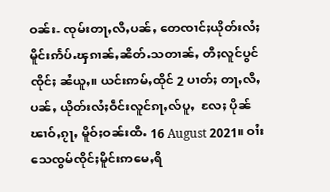ဝၼ်း- ၸုမ်းတႃႇလီႇပၼ်ႇ တေၸၢင်ႈယိုတ်းလႆႈ မိူင်းဢႅပ်ႉၾၵၢၼ်ႇၼိတ်ႉသတၢၼ်ႇ တီႈလူင်ပွင်ၸိုင်ႈ ၼႆယူႇ။ ယင်းဢမ်ႇထိုင် 2 ပၢတ်ႈ တႃႇလီႇပၼ်ႇ ယိုတ်းလႆႈဝဵင်းလူင်ၵႃႇလ်ပူႇ  လႄႈ ပိုၼ်ၽၢဝ်ႇၵႂႃႇ မိူဝ်ႈဝၼ်းထီႉ 16 August 2021။ ဝၢႆးသေၸွမ်ၸိုင်ႈမိူင်းဢမေႇရိ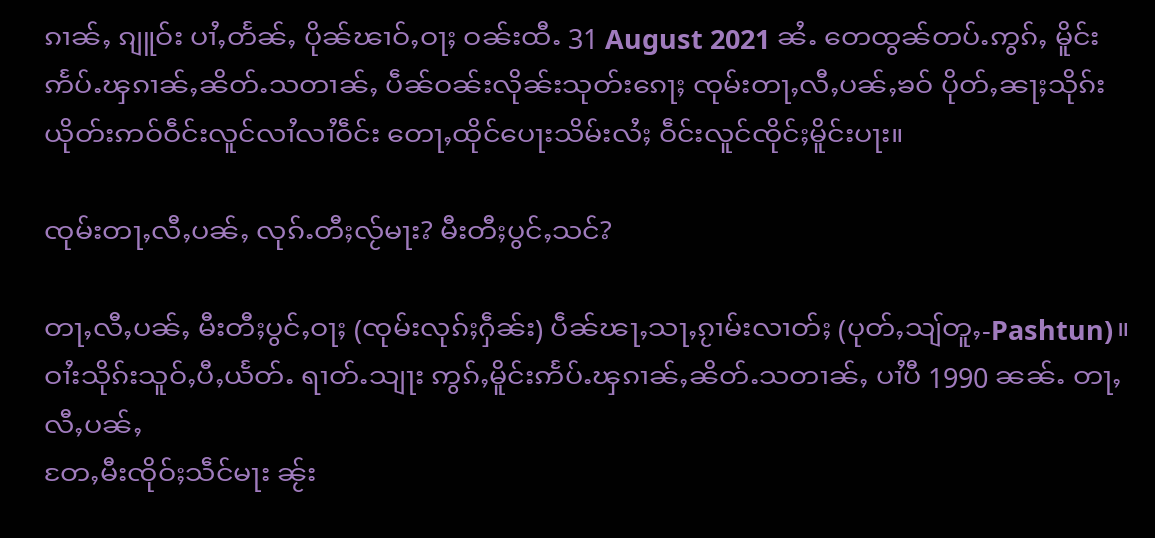ၵၢၼ်ႇ ၵျူဝ်း ပၢႆႇတႅၼ်ႇ ပိုၼ်ၽၢဝ်ႇဝႃႈ ဝၼ်းထီႉ 31 August 2021 ၼႆႉ တေထွၼ်တပ်ႉဢွၵ်ႇ မိူင်းဢႅပ်ႉၾၵၢၼ်ႇၼိတ်ႉသတၢၼ်ႇ ပဵၼ်ဝၼ်းလိုၼ်းသုတ်းၵေႃႈ ၸုမ်းတႃႇလီႇပၼ်ႇၶဝ် ပိုတ်ႇၼႃႈသိုၵ်း ယိုတ်းဢဝ်ဝဵင်းလူင်လၢႆလၢႆဝဵင်း တေႃႇထိုင်ပေႃးသိမ်းလႆႈ ဝဵင်းလူင်ၸိုင်ႈမိူင်းပႃး။

ၸုမ်းတႃႇလီႇပၼ်ႇ လုၵ်ႉတီႈလႂ်မႃး? မီးတီႈပွင်ႇသင်?

တႃႇလီႇပၼ်ႇ မီးတီႈပွင်ႇဝႃႈ (ၸုမ်းလုၵ်ႈႁဵၼ်း) ပဵၼ်ၽႃႇသႃႇၵႂၢမ်းလၢတ်ႈ (ပုတ်ႇသျ်တူႇ-Pashtun)။ ဝၢႆးသိုၵ်းသူဝ်ႇပီႇယႅတ်ႉ ရၢတ်ႉသျႃး ဢွၵ်ႇမိူင်းဢႅပ်ႉၾၵၢၼ်ႇၼိတ်ႉသတၢၼ်ႇ ပၢႆပီ 1990 ၼၼ်ႉ တႃႇလီႇပၼ်ႇ
တႄႇမီးၸိုဝ်ႈသဵင်မႃး ၼႂ်း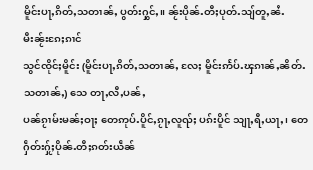မိူင်းပႃႇၵိတ်ႇသတၢၼ်ႇ ပွတ်းႁွင်ႇ။ ၼႂ်းပိုၼ်ႉတီႈပုတ်ႉသျ်တူႇၼႆႉ မီးၼႂ်းၵႄႈၵၢင်
သွင်ၸိုင်ႈမိူင်း (မိူင်းပႃႇၵိတ်ႇသတၢၼ်ႇ လႄႈ မိူင်းဢႅပ်ႉၾၵၢၼ်ႇၼိတ်ႉသတၢၼ်ႇ) သေ တႃႇလီႇပၼ်ႇ
ပၼ်ၵႂၢမ်းမၼ်ႈဝႃႈ တေဢုပ်ႉပိူင်ႇၵႂႃႇလူၺ်ႈ ပၵ်းပိူင် သျႃႇရီႇယႃႇ၊ တေႁဵတ်းႁႂ်ႈပိုၼ်ႉတီႈၵတ်းယဵၼ်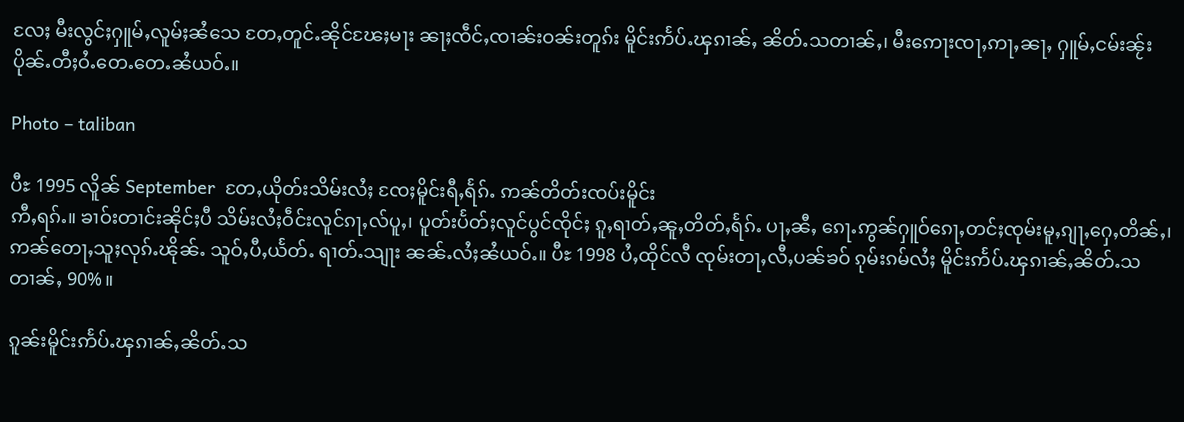လႄႈ မီးလွင်ႈႁူမ်ႇလူမ်ႈၼႆသေ တႄႇတူင်ႉၼိုင်ၽႄႈမႃး ၼႃႈၸဵင်ႇၸၢၼ်းဝၼ်းတူၵ်း မိူင်းဢႅပ်ႉၾၵၢၼ်ႇ ၼိတ်ႉသတၢၼ်ႇ၊ မီးဢေႃးၸႃႇဢႃႇၼႃႇ ႁူမ်ႇငမ်းၼႂ်းပိုၼ်ႉတီႈဝႆႉတေႉတေႉၼႆယဝ်ႉ။

Photo – taliban

ပီႊ 1995 လိူၼ် September  တႄႇယိုတ်းသိမ်းလႆႈ ၸႄႈမိူင်းရီႇရႅၵ်ႉ ဢၼ်တိတ်းၸပ်းမိူင်း
ဢီႇရၵ်ႉ။ ၶၢဝ်းတၢင်းၼိုင်ႈပီ သိမ်းလႆႈဝဵင်းလူင်ၵႃႇလ်ပူႇ၊ ပူတ်းပႅတ်ႈလူင်ပွင်ၸိုင်ႈ ၵူႇရၢတ်ႇၼူႇတိတ်ႇရႅၵ်ႉ ပႃႇၼီႇ ၵေႃႉဢွၼ်ႁူဝ်ၵေႃႇတင်ႈၸုမ်းမူႇၵျႃႇႁေႇတိၼ်ႇ၊ ဢၼ်တေႃႇသူႈလုၵ်ႉၽိုၼ်ႉ သူဝ်ႇပီႇယႅတ်ႉ ရၢတ်ႉသျႃး ၼၼ်ႉလႆႈၼႆယဝ်ႉ။ ပီႊ 1998 ပႆႇထိုင်လီ ၸုမ်းတႃႇလီႇပၼ်ၶဝ် ၵုမ်းၵမ်လႆႈ မိူင်းဢႅပ်ႉၾၵၢၼ်ႇၼိတ်ႉသတၢၼ်ႇ 90%။

ၵူၼ်းမိူင်းဢႅပ်ႉၾၵၢၼ်ႇၼိတ်ႉသ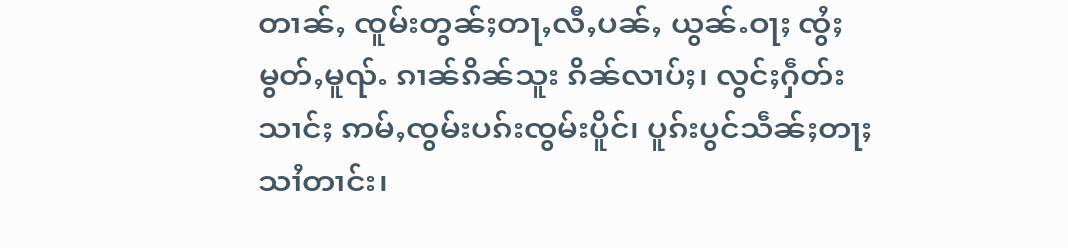တၢၼ်ႇ ၸူမ်းတွၼ်ႈတႃႇလီႇပၼ်ႇ ယွၼ်ႉဝႃႈ ၸွႆႈမွတ်ႇမူၺ်ႉ ၵၢၼ်ၵိၼ်သူး ၵိၼ်လၢပ်ႈ၊ လွင်ႈႁဵတ်းသၢင်ႈ ဢမ်ႇၸွမ်းပၵ်းၸွမ်းပိူင်၊ ပူၵ်းပွင်သဵၼ်ႈတႃႈသၢႆတၢင်း၊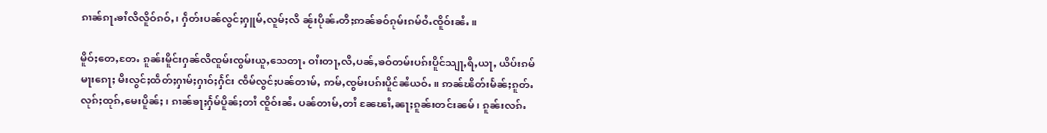ၵၢၼ်ၵႃႉၶၢႆလီလိူဝ်ၵဝ်ႇ၊ ႁဵတ်းပၼ်လွင်ႈႁူမ်ႇလူမ်ႈလီ ၼႂ်းပိုၼ်ႉတီႈဢၼ်ၶဝ်ၵုမ်းၵမ်ဝႆႉၸိူဝ်းၼႆႉ။

မိူဝ်ႈတေႇတႄႉ ၵူၼ်းမိူင်းႁၼ်လီၸူမ်းၸွမ်းယူႇသေတႃႉ ဝၢႆးတႃႇလီႇပၼ်ႇၶဝ်တမ်းပၵ်းပိူင်သျႃႇရီႇယႃႇ ယိပ်းၵမ်မႃးၵေႃႈ မီးလွင်ႈထဵတ်ႈႁၢမ်ႈႁၢဝ်ႈႁႅင်း ၸဵမ်လွင်ႈပၼ်တၢမ်ႇ ဢမ်ႇၸွမ်းပၵ်းပိူင်ၼႆယဝ်ႉ။ ဢၼ်ၽိတ်းမႅၼ်ႈၵူတ်ႉလုၵ်ႈထုၵ်ႇမေးပိူၼ်ႈ၊ ၵၢၼ်ၶႃႈႁႅမ်ပိူၼ်ႈတၢႆ ၸိူဝ်းၼႆႉ ပၼ်တၢမ်ႇတၢႆ ၼႄၽၢႆႇၼႃႈၵူၼ်းတင်းၼမ်၊ ၵူၼ်းလၵ်ႉ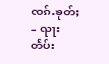ၸၵ်ႉၶုတ်ႈ – ၺႃးတႅပ်း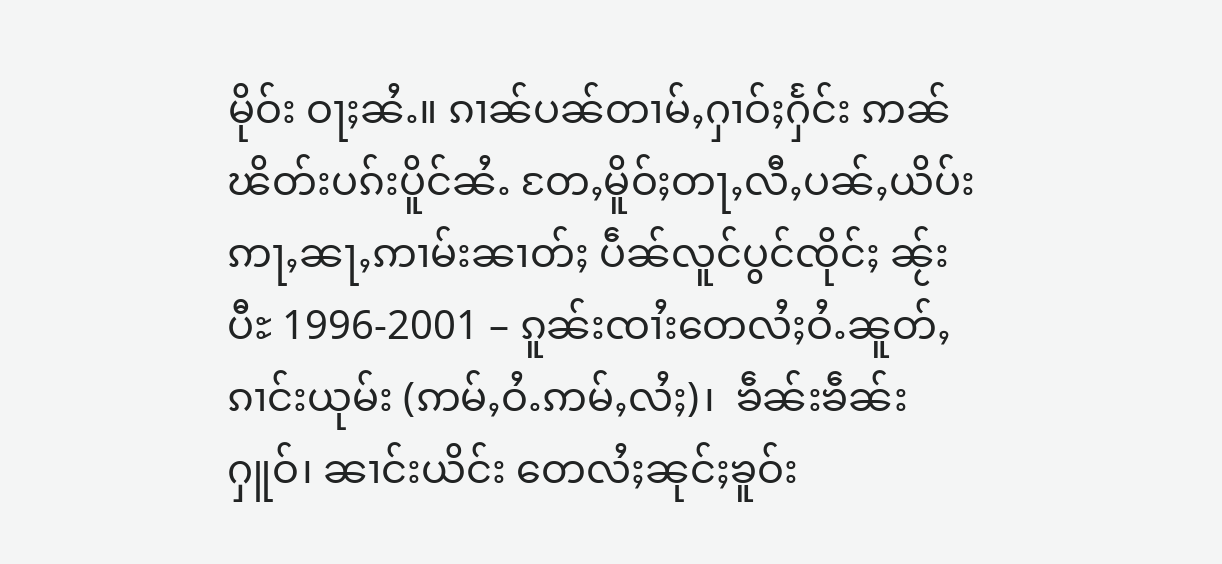မိုဝ်း ဝႃႈၼႆႉ။ ၵၢၼ်ပၼ်တၢမ်ႇႁၢဝ်ႈႁႅင်း ဢၼ်ၽိတ်းပၵ်းပိူင်ၼႆႉ တႄႇမိူဝ်ႈတႃႇလီႇပၼ်ႇယိပ်းဢႃႇၼႃႇဢၢမ်းၼၢတ်ႈ ပဵၼ်လူင်ပွင်ၸိုင်ႈ ၼႂ်းပီႊ 1996-2001 – ၵူၼ်းၸၢႆးတေလႆႈဝႆႉၼူတ်ႇ ၵၢင်းယုမ်း (ဢမ်ႇဝႆႉဢမ်ႇလႆႈ)၊  ၶဵၼ်းၶဵၼ်းႁူဝ်၊ ၼၢင်းယိင်း တေလႆႈၼုင်ႈၶူဝ်း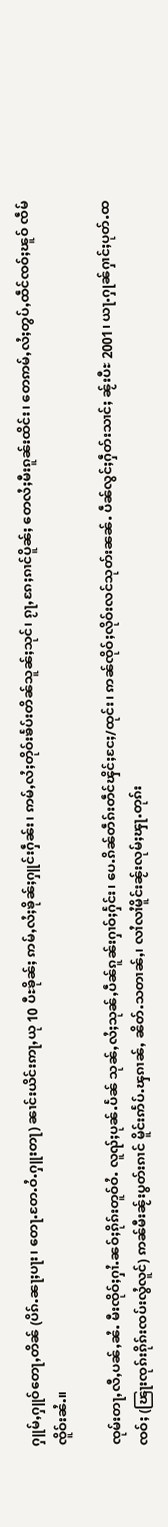ႁူမ်ႇႁူဝ်တေႃႇတိၼ် (ပိၵ်ႉၼႃႈပႃး၊ တေႃႉတႄႉဝႆႉႁူးတႃ) ၼၢင်းယိင်းဢႃႇယု 10 ပီႊၶိုၼ်ႈ ဢမ်ႇလႆႈၶိုၼ်ႈႁူင်းႁဵၼ်း၊ ဢမ်ႇလႆႈတိုဝ်းၶႅပ်းတိၼ်သူၼ်ႈသုင်၊ ၵႂႃႇၵႄႈၵၢင်ပိူၼ်ႈ တေလႆႈမီးၵူၼ်းထိင်း၊ တေဢမ်ႇလႆႈတွပ်ႇထဵင်ၸဝ်ႈၽူဝ် ၸဵမ်ၸိူဝ်းၼႆႉ။

ၸုမ်းတႃႇလီႇပၼ်ႇၼႆႉ မီးၸိုဝ်ႈႁၢႆႉၼဝ်ႈၵိုၵ်းတူဝ်ဝႆႉ လူၺ်ႈပုၼ်ႉပႅၼ် သုၼ်ႇလႆႈသုၼ်ႇပဵၼ်ၵူၼ်းႁၢဝ်ႈႁႅင်း၊ ပေႉၵိၼ်တဵၵ်းတဵင်ၾိင်ႈငႄႈ/ထုင်း၊ ဢၼ်ၸိုဝ်ႈလိုဝ်းလင်သုတ်းၼၼ်ႉ ပဵၼ်လွင်ႈႁဵတ်းသၢင်ႈ ၼႂ်းပီႊ 2001၊ ယႃႉႁုၼ်ႁၢင်ႈပုတ်ႉထၸဝ်ႈ (ၽြႃးၸုၵ်းၵိုၵ်းၸပ်းလွႆလူင်) ဢၼ်မီးၼႂ်းပွတ်းၵၢင် မိူင်းဢႅပ်ႉၾၵၢၼ်ႇ ၼိတ်ႉသတၢၼ်ႇ၊ လၢႆလၢႆမိူင်းၼႂ်းလုမ်ႈၾႃႉတုၵ်း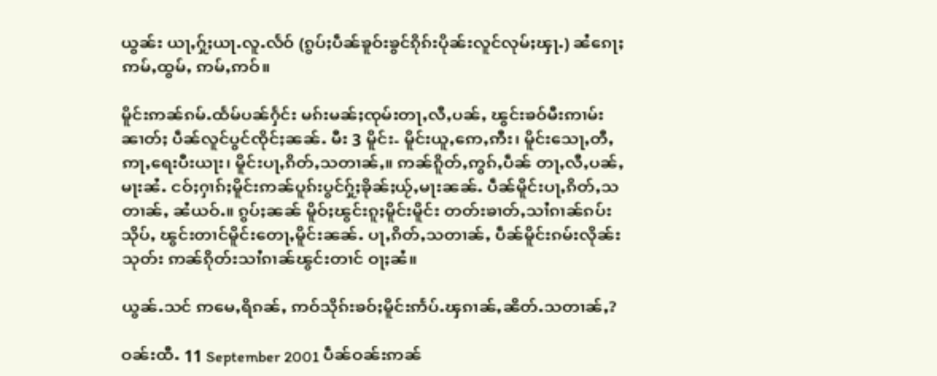ယွၼ်း ယႃႇႁႂ်ႈယႃႉလူႉလႅဝ် (ၵွပ်ႈပဵၼ်ၶူဝ်းၶွင်ၵိုၵ်းပိုၼ်းလူင်လုမ်ႈၾႃႉ) ၼႆၵေႃႈ ဢမ်ႇထွမ်ႇ ဢမ်ႇဢဝ်။

မိူင်းဢၼ်ၵမ်ႉထႅမ်ပၼ်ႁႅင်း မၵ်းမၼ်ႈၸုမ်းတႃႇလီႇပၼ်ႇ ၽွင်းၶဝ်မီးဢၢမ်းၼၢတ်ႈ ပဵၼ်လူင်ပွင်ၸိုင်ႈၼၼ်ႉ မီး 3 မိူင်း- မိူင်းယူႇဢေႇဢီး၊ မိူင်းသေႃႇတီႇဢႃႇရေးပီးယႃး၊ မိူင်းပႃႇၵိတ်ႇသတၢၼ်ႇ။ ဢၼ်ၵိူတ်ႇဢွၵ်ႇပဵၼ် တႃႇလီႇပၼ်ႇမႃးၼႆႉ ငဝ်ႈႁၢၵ်ႈမိူင်းဢၼ်ပူၵ်းပွင်ႁႂ်ႈၶိုၼ်ႈယႂ်ႇမႃးၼၼ်ႉ ပဵၼ်မိူင်းပႃႇၵိတ်ႇသတၢၼ်ႇ ၼႆယဝ်ႉ။ ၵွပ်ႈၼၼ် မိူဝ်ႈၽွင်းၵူႈမိူင်းမိူင်း တတ်းၶၢတ်ႇသၢႆၵၢၼ်ၵပ်းသိုပ်ႇ ၽွင်းတၢင်မိူင်းတေႃႇမိူင်းၼၼ်ႉ ပႃႇၵိတ်ႇသတၢၼ်ႇ ပဵၼ်မိူင်းၵမ်းလိုၼ်းသုတ်း ဢၼ်ၵိုတ်းသၢႆၵၢၼ်ၽွင်းတၢင် ဝႃႈၼႆ။

ယွၼ်ႉသင် ဢမေႇရိၵၼ်ႇ ဢဝ်သိုၵ်းၶဝ်ႈမိူင်းဢႅပ်ႉၾၵၢၼ်ႇၼိတ်ႉသတၢၼ်ႇ?

ဝၼ်းထီႉ 11 September 2001 ပဵၼ်ဝၼ်းဢၼ်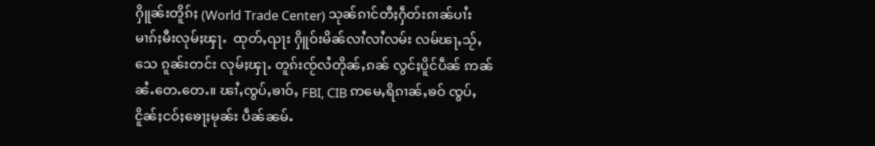ႁိူၼ်းတိူၵ်ႈ (World Trade Center) သုၼ်ၵၢင်တီႈႁဵတ်းၵၢၼ်ပၢႆးမၢၵ်ႈမီးလုမ်ႈၾႃႉ  ထုတ်ႇၺႃး ႁိူဝ်းမိၼ်လၢႆလၢႆလမ်း လမ်ၽႃႇသႂ်ႇသေ ၵူၼ်းတင်း လုမ်ႈၾႃႉ တူၵ်းၸႂ်လႆတိုၼ်ႇၵၼ် လွင်ႈပိူင်ပဵၼ် ဢၼ်ၼႆႉတေႉတေႉ။ ၽၢႆႇၸွပ်ႇၶၢဝ်ႇ FBI, CIB ဢမေႇရိၵၢၼ်ႇၶဝ် ၸွပ်ႇငိူၼ်ႈငဝ်ႈၶေႃႈမုၼ်း ပဵၼ်ၼမ်ႉ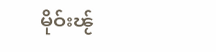မိုဝ်းၽႂ်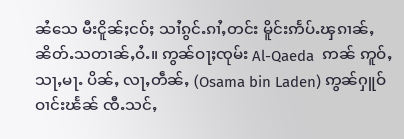ၼႆသေ မီးငိူၼ်ႈငဝ်ႈ သၢႆၵွင်ႉၵၢႆႇတင်း မိူင်းဢႅပ်ႉၾၵၢၼ်ႇၼိတ်ႉသတၢၼ်ႇဝႆႉ။ ဢွၼ်ဝႃႈၸုမ်း Al-Qaeda  ဢၼ် ဢူဝ်ႇသႃႇမႃႉ ပိၼ်ႇ လႃႇတဵၼ်ႇ (Osama bin Laden) ဢွၼ်ႁူဝ် ဝၢင်းၽႅၼ် ၸီႉသင်ႇ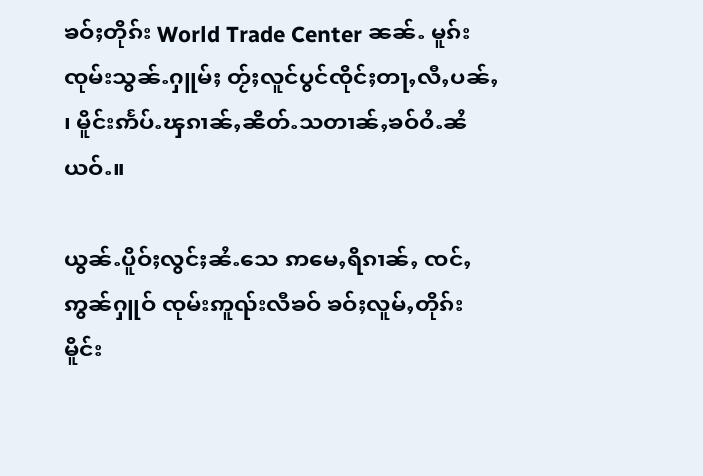ၶဝ်ႈတိုၵ်း World Trade Center ၼၼ်ႉ မူၵ်းၸုမ်းသွၼ်ႉႁူမ်ႈ တႂ်ႈလူင်ပွင်ၸိုင်ႈတႃႇလီႇပၼ်ႇ ၊ မိူင်းဢႅပ်ႉၾၵၢၼ်ႇၼိတ်ႉသတၢၼ်ႇၶဝ်ဝႆႉၼႆယဝ်ႉ။

ယွၼ်ႉပိူဝ်ႈလွင်ႈၼႆႉသေ ဢမေႇရိၵၢၼ်ႇ ၸင်ႇဢွၼ်ႁူဝ် ၸုမ်းဢူၺ်းလီၶဝ် ၶဝ်ႈလူမ်ႇတိုၵ်း မိူင်း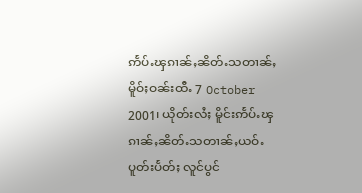ဢႅပ်ႉၾၵၢၼ်ႇၼိတ်ႉသတၢၼ်ႇ မိူဝ်ႈဝၼ်းထီႉ 7 October 2001၊ ယိုတ်းလႆႈ မိူင်းဢႅပ်ႉၾၵၢၼ်ႇၼိတ်ႉသတၢၼ်ႇယဝ်ႉ ပူတ်းပႅတ်ႈ လူင်ပွင်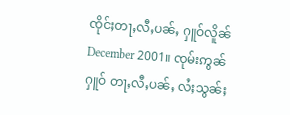ၸိုင်ႈတႃႇလီႇပၼ်ႇ ႁူဝ်လိူၼ် December 2001။ ၸုမ်းဢွၼ်ႁူဝ် တႃႇလီႇပၼ်ႇ လႆႈသွၼ်ႈ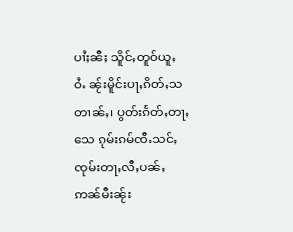ပၢႆႈၼီႈ သိူင်ႇတူဝ်ယူႇဝႆႉ ၼႂ်းမိူင်းပႃႇၵိတ်ႇသတၢၼ်ႇ၊ ပွတ်းၵႅတ်ႇတႃႇသေ ၵုမ်းၵမ်ၸီႉသင်ႇ ၸုမ်းတႃႇလီႇပၼ်ႇ ဢၼ်မီးၼႂ်း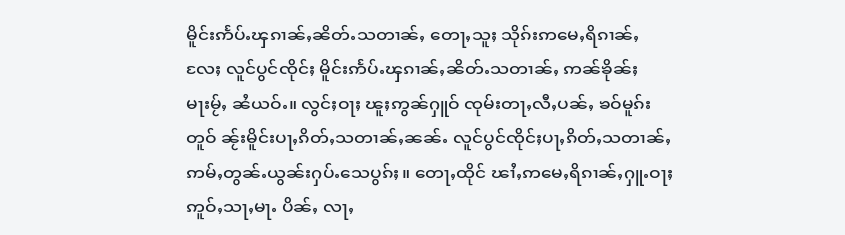မိူင်းဢႅပ်ႉၾၵၢၼ်ႇၼိတ်ႉသတၢၼ်ႇ တေႃႇသူႈ သိုၵ်းဢမေႇရိၵၢၼ်ႇ လႄႈ လူင်ပွင်ၸိုင်ႈ မိူင်းဢႅပ်ႉၾၵၢၼ်ႇၼိတ်ႉသတၢၼ်ႇ ဢၼ်ၶိုၼ်ႈမႃးမႂ်ႇ ၼႆယဝ်ႉ။ လွင်ႈဝႃႈ ၽူႈဢွၼ်ႁူဝ် ၸုမ်းတႃႇလီႇပၼ်ႇ ၶဝ်မူၵ်းတူဝ် ၼႂ်းမိူင်းပႃႇၵိတ်ႇသတၢၼ်ႇၼၼ်ႉ လူင်ပွင်ၸိုင်ႈပႃႇၵိတ်ႇသတၢၼ်ႇ ဢမ်ႇတွၼ်ႉယွၼ်းႁပ်ႉသေပွၵ်ႈ။ တေႃႇထိုင် ၽၢႆႇဢမေႇရိၵၢၼ်ႇႁူႉဝႃႈ ဢူဝ်ႇသႃႇမႃႉ ပိၼ်ႇ လႃႇ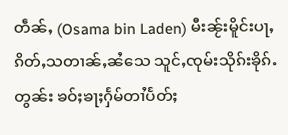တဵၼ်ႇ (Osama bin Laden) မီးၼႂ်းမိူင်းပႃႇၵိတ်ႇသတၢၼ်ႇၼႆသေ သူင်ႇၸုမ်းသိုၵ်းၶိုၵ်ႉတွၼ်း ၶဝ်ႈၶႃႈႁႅမ်တၢႆပႅတ်ႈ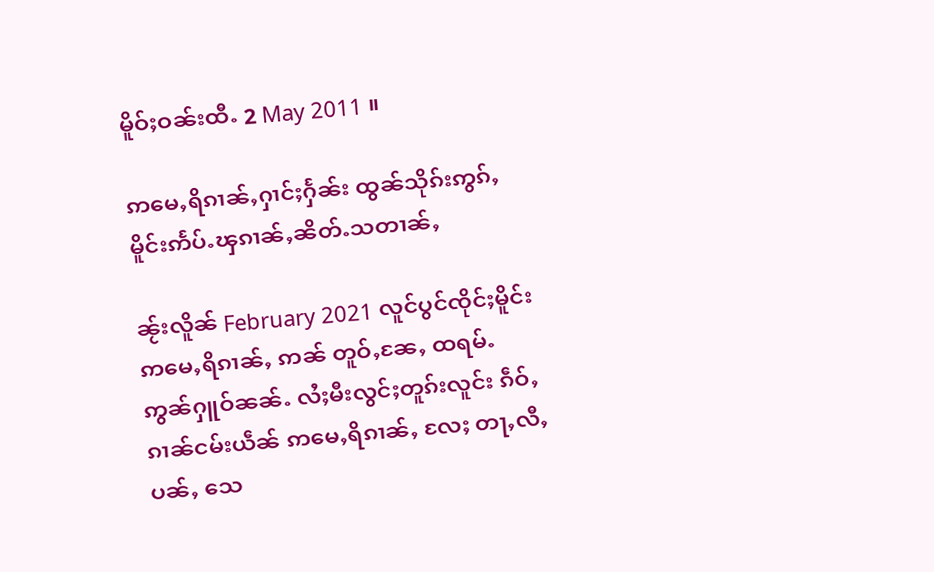မိူဝ်ႈဝၼ်းထီႉ 2 May 2011 ။

ဢမေႇရိၵၢၼ်ႇႁၢင်ႈႁႅၼ်း ထွၼ်သိုၵ်းဢွၵ်ႇ မိူင်းဢႅပ်ႉၾၵၢၼ်ႇၼိတ်ႉသတၢၼ်ႇ

ၼႂ်းလိူၼ် February 2021 လူင်ပွင်ၸိုင်ႈမိူင်းဢမေႇရိၵၢၼ်ႇ ဢၼ် တူဝ်ႇၼႄႇ ထရမ်ႉ ဢွၼ်ႁူဝ်ၼၼ်ႉ လႆႈမီးလွင်ႈတူၵ်းလူင်း ၵဵဝ်ႇၵၢၼ်ငမ်းယဵၼ် ဢမေႇရိၵၢၼ်ႇ လႄႈ တႃႇလီႇပၼ်ႇ သေ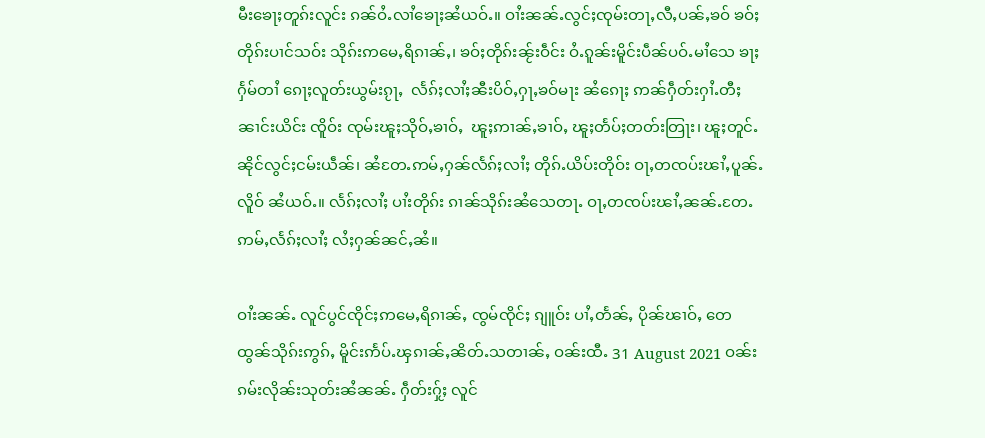မီးၶေႃႈတူၵ်းလူင်း ၵၼ်ဝႆႉလၢႆၶေႃႈၼႆယဝ်ႉ။ ဝၢႆးၼၼ်ႉလွင်ႈၸုမ်းတႃႇလီႇပၼ်ႇၶဝ် ၶဝ်ႈတိုၵ်းပၢင်သဝ်း သိုၵ်းဢမေႇရိၵၢၼ်ႇ၊ ၶဝ်ႈတိုၵ်းၼႂ်းဝဵင်း ဝႆႉၵူၼ်းမိူင်းပဵၼ်ပဝ်ႉမၢႆသေ ၶႃႈႁႅမ်တၢႆ ၵေႃႈလူတ်းယွမ်းၵႂႃႇ  လႅၵ်ႈလၢႆႈၼီးပိဝ်ႇႁႃႇၶဝ်မႃး ၼႆၵေႃႈ ဢၼ်ႁဵတ်းႁၢႆႉတီႈၼၢင်းယိင်း ၸိူဝ်း ၸုမ်းၽူႈသိုဝ်ႇၶၢဝ်ႇ  ၽူႈဢၢၼ်ႇၶၢဝ်ႇ ၽူႈတႅပ်ႈတတ်းတြႃး၊ ၽူႈတူင်ႉၼိုင်လွင်ႈငမ်းယဵၼ်၊ ၼႆတႄႉဢမ်ႇႁၼ်လႅၵ်ႈလၢႆႈ တိုၵ်ႉယိပ်းတိုဝ်း ဝႃႇတၸပ်းၽၢႆႇပူၼ်ႉလိူဝ် ၼႆယဝ်ႉ။ လႅၵ်ႈလၢႆႈ ပၢႆးတိုၵ်း ၵၢၼ်သိုၵ်းၼႆသေတႃႉ ဝႃႇတၸပ်းၽၢႆႇၼၼ်ႉတႄႉ ဢမ်ႇလႅၵ်ႈလၢႆႈ လႆႈႁၼ်ၼင်ႇၼႆ။

ဝၢႆးၼၼ်ႉ လူင်ပွင်ၸိုင်ႈဢမေႇရိၵၢၼ်ႇ ၸွမ်ၸိုင်ႈ ၵျူဝ်း ပၢႆႇတႅၼ်ႇ ပိုၼ်ၽၢဝ်ႇ တေထွၼ်သိုၵ်းဢွၵ်ႇ မိူင်းဢႅပ်ႉၾၵၢၼ်ႇၼိတ်ႉသတၢၼ်ႇ ဝၼ်းထီႉ 31 August 2021 ဝၼ်းၵမ်းလိုၼ်းသုတ်းၼႆၼၼ်ႉ ႁဵတ်းႁႂ်ႈ လူင်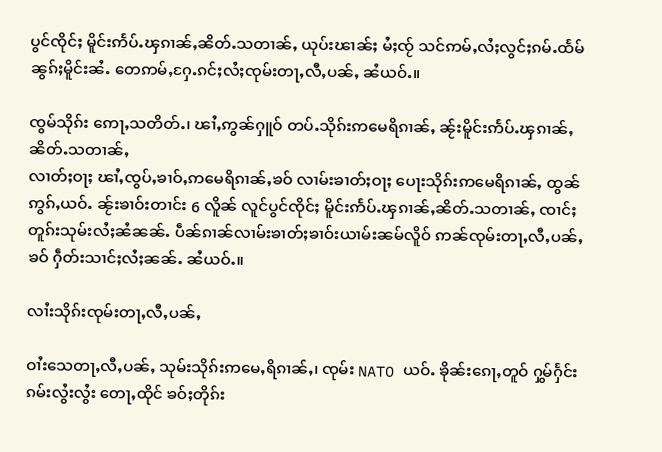ပွင်ၸိုင်ႈ မိူင်းဢႅပ်ႉၾၵၢၼ်ႇၼိတ်ႉသတၢၼ်ႇ ယုပ်းၽၢၼ်ႈ မႆႈၸႂ် သင်ဢမ်ႇလႆႈလွင်ႈၵမ်ႉထႅမ် ၼွၵ်ႈမိူင်းၼႆႉ တေဢမ်ႇႁႄႉၵင်ႈလႆႈၸုမ်းတႃႇလီႇပၼ်ႇ ၼႆယဝ်ႉ။

ၸွမ်သိုၵ်း ဢေႃႇသတိတ်ႉ၊ ၽၢႆႇဢွၼ်ႁူဝ် တပ်ႉသိုၵ်းဢမေရိၵၢၼ်ႇ ၼႂ်းမိူင်းဢႅပ်ႉၾၵၢၼ်ႇၼိတ်ႉသတၢၼ်ႇ
လၢတ်ႈဝႃႈ ၽၢႆႇၸွပ်ႇၶၢဝ်ႇဢမေရိၵၢၼ်ႇၶဝ် လၢမ်းၶၢတ်ႈဝႃႈ ပေႃးသိုၵ်းဢမေရိၵၢၼ်ႇ ထွၼ်ဢွၵ်ႇယဝ်ႉ ၼႂ်းၶၢဝ်းတၢင်း 6 လိူၼ် လူင်ပွင်ၸိုင်ႈ မိူင်းဢႅပ်ႉၾၵၢၼ်ႇၼိတ်ႉသတၢၼ်ႇ ၸၢင်ႈတူၵ်းသုမ်းလႆႈၼႆၼၼ်ႉ ပဵၼ်ၵၢၼ်လၢမ်းၶၢတ်ႈၶၢဝ်းယၢမ်းၼမ်လိူဝ် ဢၼ်ၸုမ်းတႃႇလီႇပၼ်ႇၶဝ် ႁဵတ်းသၢင်ႈလႆႈၼၼ်ႉ ၼႆယဝ်ႉ။

လၢႆးသိုၵ်းၸုမ်းတႃႇလီႇပၼ်ႇ

ဝၢႆးသေတႃႇလီႇပၼ်ႇ သုမ်းသိုၵ်းဢမေႇရိၵၢၼ်ႇ၊ ၸုမ်း NATO ယဝ်ႉ ၶိုၼ်းၵေႃႇတူဝ် ႁွမ်ႁႅင်းၵမ်းလွႆးလွႆး တေႃႇထိုင် ၶဝ်ႈတိုၵ်း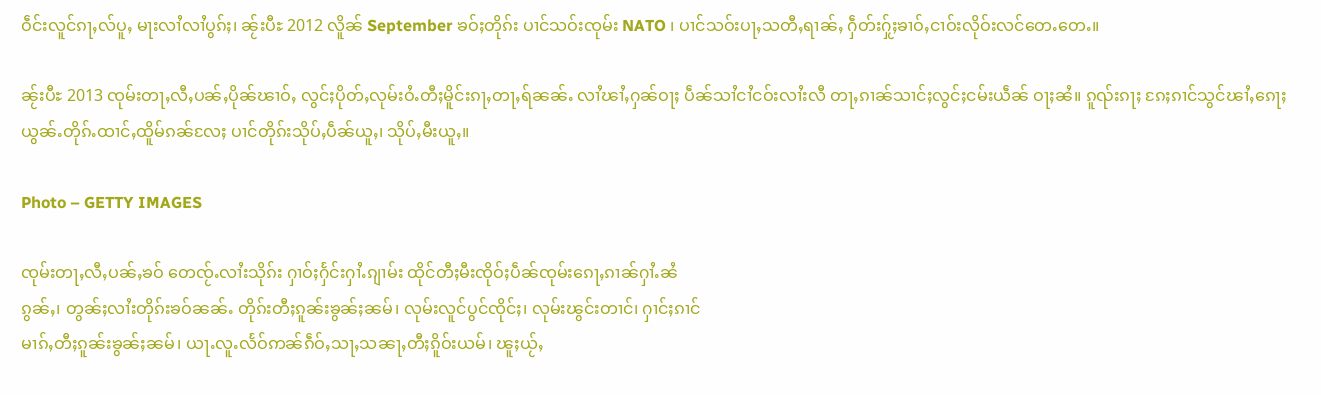ဝဵင်းလူင်ၵႃႇလ်ပူႇ မႃးလၢႆလၢႆပွၵ်ႈ၊ ၼႂ်းပီႊ 2012 လိူၼ် September ၶဝ်ႈတိုၵ်း ပၢင်သဝ်းၸုမ်း NATO ၊ ပၢင်သဝ်းပႃႇသတီႇရၢၼ်ႇ ႁဵတ်းႁႂ်ႈၶၢဝ်ႇငၢဝ်းလိုဝ်းလင်တေႉတေႉ။

ၼႂ်းပီႊ 2013 ၸုမ်းတႃႇလီႇပၼ်ႇပိုၼ်ၽၢဝ်ႇ လွင်ႈပိုတ်ႇလုမ်းဝႆႉတီႈမိူင်းၵႃႇတႃႇရ်ၼၼ်ႉ လၢႆၽၢႆႇႁၼ်ဝႃႈ ပဵၼ်သၢႆငၢႆငဝ်းလၢႆးလီ တႃႇၵၢၼ်သၢင်ႈလွင်ႈငမ်းယဵၼ် ဝႃႈၼႆ။ ၵူၺ်းၵႃႈ ၵႄႈၵၢင်သွင်ၽၢႆႇၵေႃႈ ယွၼ်ႉတိုၵ်ႉထၢင်ႇထိူမ်ၵၼ်လႄႈ ပၢင်တိုၵ်းသိုပ်ႇပဵၼ်ယူႇ၊ သိုပ်ႇမီးယူႇ။

Photo – GETTY IMAGES

ၸုမ်းတႃႇလီႇပၼ်ႇၶဝ် တေၸႂ်ႉလၢႆးသိုၵ်း ႁၢဝ်ႈႁႅင်းႁၢႆႉၵျၢမ်း ထိုင်တီႈမီးၸိုဝ်ႈပဵၼ်ၸုမ်းၵေႃႇၵၢၼ်ႁၢႆႉၼႆ
ၵွၼ်ႇ၊ တွၼ်ႈလၢႆးတိုၵ်းၶဝ်ၼၼ်ႉ တိုၵ်းတီႈၵူၼ်းၶွၼ်ႈၼမ်၊ လုမ်းလူင်ပွင်ၸိုင်ႈ၊ လုမ်းၽွင်းတၢင်၊ ႁၢင်ႈၵၢင်
မၢၵ်ႇတီႈၵူၼ်းၶွၼ်ႈၼမ်၊ ယႃႉလူႉလႅဝ်ဢၼ်ၵဵဝ်ႇသႃႇသၼႃႇတီႈၵိူဝ်းယမ်၊ ၽူႈယႂ်ႇ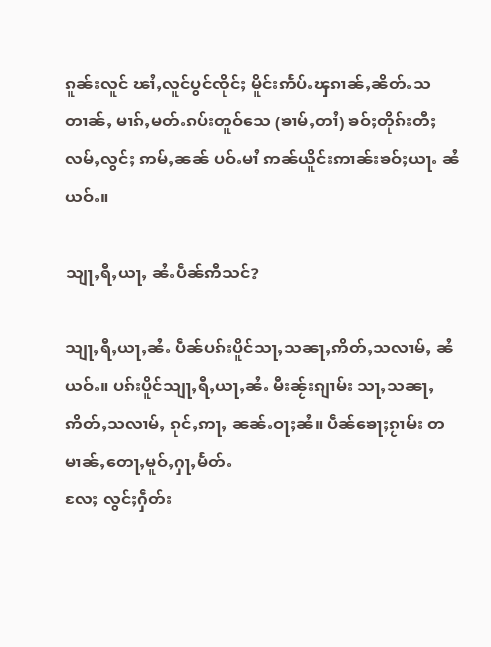ၵူၼ်းလူင် ၽၢႆႇလူင်ပွင်ၸိုင်ႈ မိူင်းဢႅပ်ႉၾၵၢၼ်ႇၼိတ်ႉသတၢၼ်ႇ မၢၵ်ႇမတ်ႉၵပ်းတူဝ်သေ (ၶၢမ်ႇတၢႆ) ၶဝ်ႈတိုၵ်းတီႈလမ်ႇလွင်ႈ ဢမ်ႇၼၼ် ပဝ်ႉမၢႆ ဢၼ်ယိူင်းဢၢၼ်းၶဝ်ႈယႃႉ ၼႆယဝ်ႉ။

သျႃႇရီႇယႃႇ ၼႆႉပဵၼ်ဢီသင်?

သျႃႇရီႇယႃႇၼႆႉ ပဵၼ်ပၵ်းပိူင်သႃႇသၼႃႇဢိတ်ႇသလၢမ်ႇ ၼႆယဝ်ႉ။ ပၵ်းပိူင်သျႃႇရီႇယႃႇၼႆႉ မီးၼႂ်းၵျၢမ်း သႃႇသၼႃႇဢိတ်ႇသလၢမ်ႇ ၵုင်ႇဢႃႇ ၼၼ်ႉဝႃႈၼႆ။ ပဵၼ်ၶေႃႈၵႂၢမ်း တမၢၼ်ႇတေႃႇမူဝ်ႇႁႃႇမႅတ်ႉ
လႄႈ လွင်ႈႁဵတ်း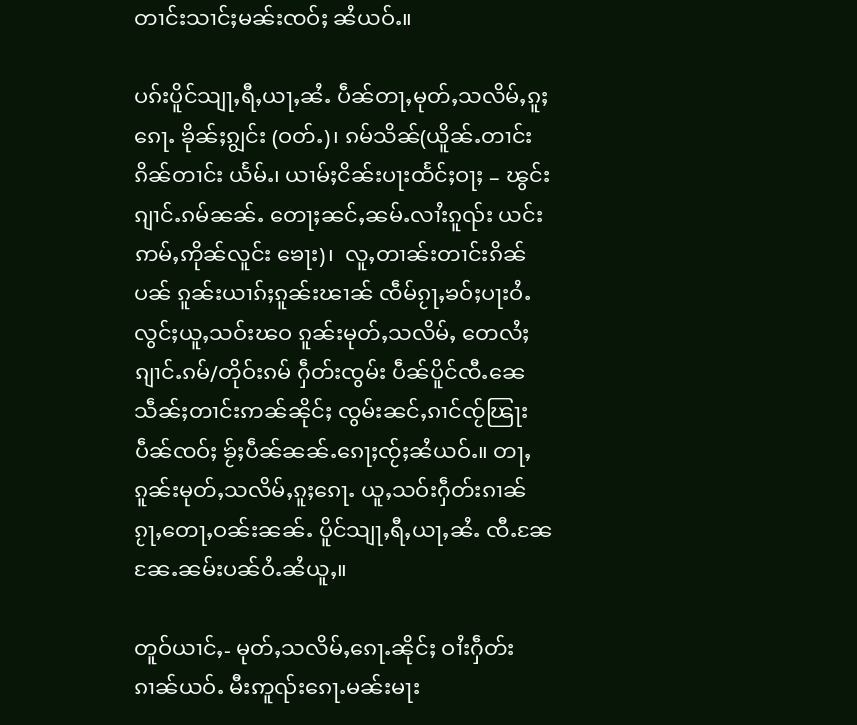တၢင်းသၢင်ႈမၼ်းၸဝ်ႈ ၼႆယဝ်ႉ။

ပၵ်းပိူင်သျႃႇရီႇယႃႇၼႆႉ ပဵၼ်တႃႇမုတ်ႇသလိမ်ႇၵူႈၵေႃႉ ၶိုၼ်ႈၵျွင်း (ဝတ်ႉ)၊ ၵမ်သိၼ်(ယိူၼ်ႉတၢင်းၵိၼ်တၢင်း ယႅမ်ႉ၊ ယၢမ်ႈငိၼ်းပႃးထႅင်ႈဝႃႈ – ၽွင်းၵျၢင်ႉၵမ်ၼၼ်ႉ တေႃႈၼင်ႇၼမ်ႉလၢႆးၵူၺ်း ယင်းဢမ်ႇဢိုၼ်လူင်း ၶေႃး)၊  လူႇတၢၼ်းတၢင်းၵိၼ်ပၼ် ၵူၼ်းယၢၵ်ႈၵူၼ်းၽၢၼ် ၸဵမ်ၵႂႃႇၶဝ်ႈပႃးဝႆႉ လွင်ႈယူႇသဝ်းၽဝ ၵူၼ်းမုတ်ႇသလိမ်ႇ တေလႆႈၵျၢင်ႉၵမ်/တိုဝ်းၵမ် ႁဵတ်းၸွမ်း ပဵၼ်ပိူင်ၸီႉၼေသဵၼ်ႈတၢင်းဢၼ်ၼိုင်ႈ ၸွမ်းၼင်ႇၵၢင်ၸႂ်ၽြႃးပဵၼ်ၸဝ်ႈ ၶႂ်ႈပဵၼ်ၼၼ်ႉၵေႃႈၸႂ်ႈၼႆယဝ်ႉ။ တႃႇၵူၼ်းမုတ်ႇသလိမ်ႇၵူႈၵေႃႉ ယူႇသဝ်းႁဵတ်းၵၢၼ်ၵႂႃႇတေႃႇဝၼ်းၼၼ်ႉ ပိူင်သျႃႇရီႇယႃႇၼႆႉ ၸီႉၼႄ  ၼႄႉၼမ်းပၼ်ဝႆႉၼႆယူႇ။

တူဝ်ယၢင်ႇ- မုတ်ႇသလိမ်ႇၵေႃႉၼိုင်ႈ ဝၢႆးႁဵတ်းၵၢၼ်ယဝ်ႉ မီးဢူၺ်းၵေႃႉမၼ်းမႃး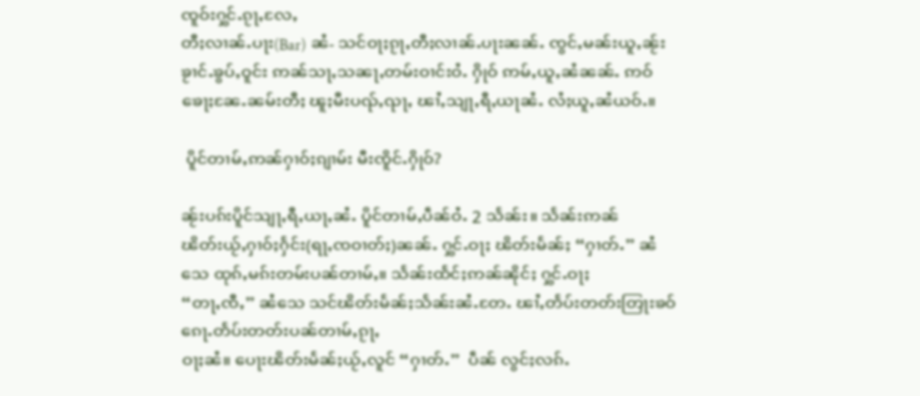ၸူဝ်းႁွင်ႉၵႂႃႇလႄႇ
တီႈလၢၼ်ႉပႃး(Bar) ၼႆ- သင်ဝႃႈၵႂႃႇတီႈလၢၼ်ႉပႃးၼၼ်ႉ ၸွင်ႇမၼ်းယူႇၼႂ်းၶႂၢင်ႉၶွပ်ႇဝူင်း ဢၼ်သႃႇသၼႃႇတမ်းဝၢင်းဝႆႉ ႁိုဝ် ဢမ်ႇယူႇၼႆၼၼ်ႉ ဢဝ်ၶေႃႈၼႄႉၼမ်းတီႈ ၽူႈမီးပၺ်ႇၺႃႇ ၽၢႆႇသျႃႇရီႇယႃၼႆႉ လႆႈယူႇၼႆယဝ်ႉ။

 ပိူင်တၢမ်ႇဢၼ်ႁၢဝ်ႈၵျၢမ်း မီးၸိူင်ႉႁိုဝ်?

ၼႂ်းပၵ်းပိူင်သျႃႇရီႇယႃႇၼႆႉ ပိူင်တၢမ်ႇပဵၼ်ဝႆႉ 2 သႅၼ်း။ သႅၼ်းဢၼ်ၽိတ်းယႂ်ႇႁၢဝ်ႈႁႅင်း(ရႃႇၸဝၢတ်ႈ)ၼၼ်ႉ ႁွင်ႉဝႃႈ ၽိတ်းမႅၼ်ႈ “ႁၢတ်ႉ” ၼႆသေ ထုၵ်ႇမၵ်းတမ်းပၼ်တၢမ်ႇ။ သႅၼ်းထႅင်ႈဢၼ်ၼိုင်ႈ ႁွင်ႉဝႃႈ
“တႃႇၸီႇ” ၼႆသေ သင်ၽိတ်းမႅၼ်ႈသႅၼ်းၼႆႉတႄႉ ၽၢႆႇတႅပ်းတတ်းတြႃးၶဝ် ၵေႃႉတႅပ်းတတ်းပၼ်တၢမ်ႇၵႂႃႇ
ဝႃႈၼႆ။ ပေႃးၽိတ်းမႅၼ်ႈယႂ်ႇလူင် “ႁၢတ်ႉ”  ပဵၼ် လွင်ႈလၵ်ႉ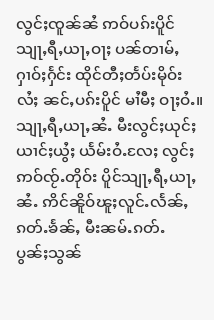လွင်ႈၸူၼ်ၼႆ ဢဝ်ပၵ်းပိူင်သျႃႇရီႇယႃႇဝႃႈ ပၼ်တၢမ်ႇႁၢဝ်ႈႁႅင်း ထိုင်တီႈတႅပ်းမိုဝ်းလႆႈ ၼင်ႇပၵ်းပိူင် မၢႆမီႈ ဝႃႈဝႆႉ။ သျႃႇရီႇယႃႇၼႆႉ မီးလွင်ႈယုင်ႈယၢင်ႈယွႆႈ ယႅမ်းဝႆႉလႄႈ လွင်ႈဢဝ်ၸႂ်ႉတိုဝ်း ပိူင်သျႃႇရီႇယႃႇၼႆႉ ဢိင်ၼိူဝ်ၽူႈလူင်ႉလႅၼ်ႇ ၵတ်ႉၶႅၼ်ႇ မီးၼမ်ႉၵတ်ႉ
ပွၼ်ႈသွၼ်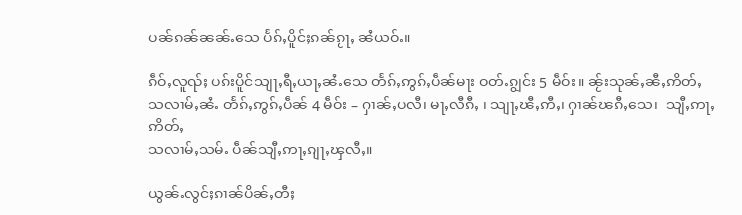ပၼ်ၵၼ်ၼၼ်ႉသေ ပႅၵ်ႇပိူင်ႈၵၼ်ၵႂႃႇ ၼႆယဝ်ႉ။

ၵဵဝ်ႇလူၺ်ႈ ပၵ်းပိူင်သျႃႇရီႇယႃႇၼႆႉသေ တႅၵ်ႇဢွၵ်ႇပဵၼ်မႃး ဝတ်ႉၵျွင်း 5 မဵဝ်း။ ၼႂ်းသုၼ်ႇၼီႇဢိတ်ႇ
သလၢမ်ႇၼႆႉ တႅၵ်ႇဢွၵ်ႇပဵၼ် 4 မဵဝ်း – ႁၢၼ်ႇပလီ၊ မႃႇလီၵီႇ ၊ သျႃႇၽီႇဢီႇ၊ ႁၢၼ်ၽၵီႇသေ၊  သျီႇဢႃႇဢိတ်ႇ
သလၢမ်ႇသမ်ႉ ပဵၼ်သျီႇဢႃႇၵျႃႇၾလီႇ။

ယွၼ်ႉလွင်ႈၵၢၼ်ပိၼ်ႇတီႈ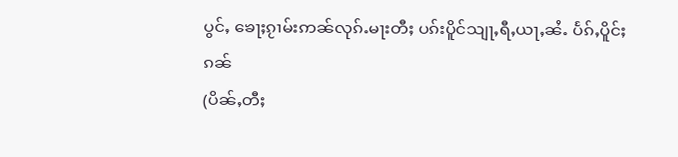ပွင်ႇ ၶေႃႈၵႂၢမ်းဢၼ်လုၵ်ႉမႃးတီႈ ပၵ်းပိူင်သျႃႇရီႇယႃႇၼႆႉ ပႅၵ်ႇပိူင်ႈၵၼ်
(ပိၼ်ႇတီႈ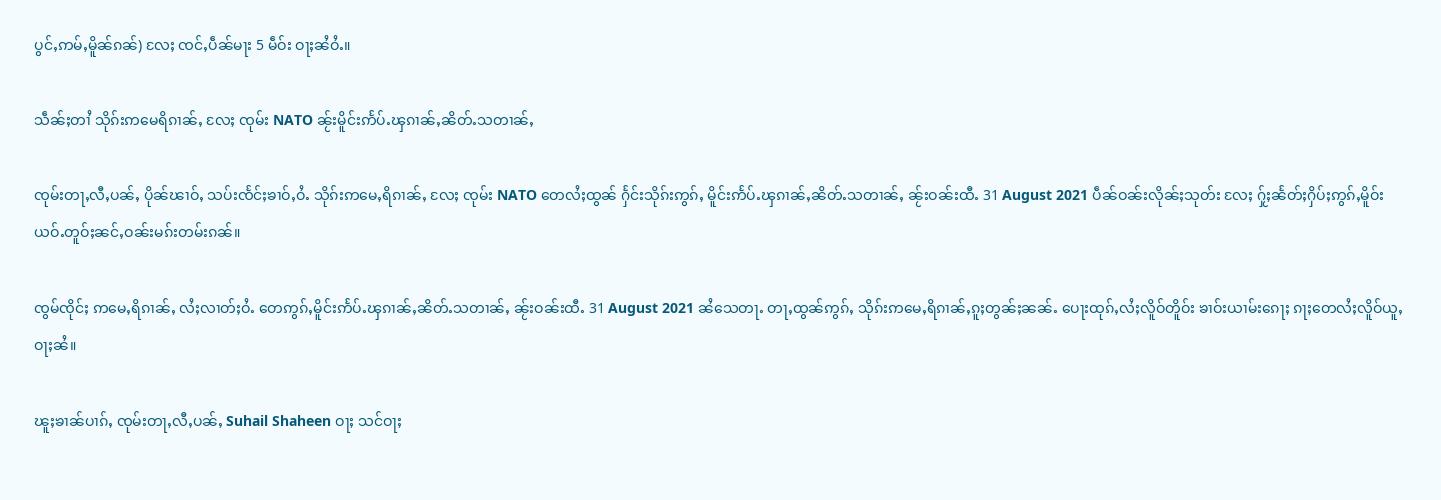ပွင်ႇဢမ်ႇမိူၼ်ၵၼ်) လႄႈ ၸင်ႇပဵၼ်မႃး 5 မဵဝ်း ဝႃႈၼႆဝႆႉ။

သဵၼ်ႈတၢႆ သိုၵ်းဢမေရိၵၢၼ်ႇ လႄႈ ၸုမ်း NATO ၼႂ်းမိူင်းဢႅပ်ႉၾၵၢၼ်ႇၼိတ်ႉသတၢၼ်ႇ

ၸုမ်းတႃႇလီႇပၼ်ႇ ပိုၼ်ၽၢဝ်ႇ သပ်းၸႅင်ႈၶၢဝ်ႇဝႆႉ သိုၵ်းဢမေႇရိၵၢၼ်ႇ လႄႈ ၸုမ်း NATO တေလႆႈထွၼ် ႁႅင်းသိုၵ်းဢွၵ်ႇ မိူင်းဢႅပ်ႉၾၵၢၼ်ႇၼိတ်ႉသတၢၼ်ႇ ၼႂ်းဝၼ်းထီႉ 31 August 2021 ပဵၼ်ဝၼ်းလိုၼ်ႈသုတ်း လႄႈ ႁႂ်ႈၼႅတ်ႈႁိပ်ႈဢွၵ်ႇမိူဝ်းယဝ်ႉတူဝ်ႈၼင်ႇဝၼ်းမၵ်းတမ်းၵၼ်။

ၸွမ်ၸိုင်ႈ ဢမေႇရိၵၢၼ်ႇ လႆႈလၢတ်ႈဝႆႉ တေဢွၵ်ႇမိူင်းဢႅပ်ႉၾၵၢၼ်ႇၼိတ်ႉသတၢၼ်ႇ ၼႂ်းဝၼ်းထီႉ 31 August 2021 ၼႆသေတႃႉ တႃႇထွၼ်ဢွၵ်ႇ သိုၵ်းဢမေႇရိၵၢၼ်ႇၵူႈတွၼ်ႈၼၼ်ႉ ပေႃးထုၵ်ႇလႆႈလိူဝ်တိူဝ်း ၶၢဝ်းယၢမ်းၵေႃႈ ၵႃႈတေလႆႈလိူဝ်ယူႇ ဝႃႈၼႆ။

ၽူႈၶၢၼ်ပၢၵ်ႇ ၸုမ်းတႃႇလီႇပၼ်ႇ Suhail Shaheen ဝႃႈ သင်ဝႃႈ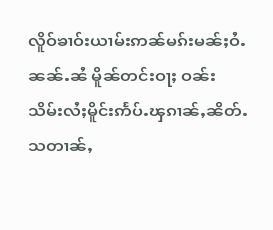လိူဝ်ၶၢဝ်းယၢမ်းဢၼ်မၵ်းမၼ်ႈဝႆႉ
ၼၼ်ႉၼႆ မိူၼ်တင်းဝႃႈ ဝၼ်းသိမ်းလႆႈမိူင်းဢႅပ်ႉၾၵၢၼ်ႇၼိတ်ႉသတၢၼ်ႇ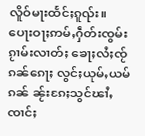လိူဝ်မႃးထႅင်ႈၵူၺ်း။  ပေႃးဝႃႈဢမ်ႇႁဵတ်းၸွမ်းၵႂၢမ်းလၢတ်ႈ ၶေႃႈလႆႈၸႂ်ၵၼ်ၵေႃႈ လွင်ႈယုမ်ႇယမ်ၵၼ် ၼႂ်းၵႄႈသွင်ၽၢႆႇ ၸၢင်ႈ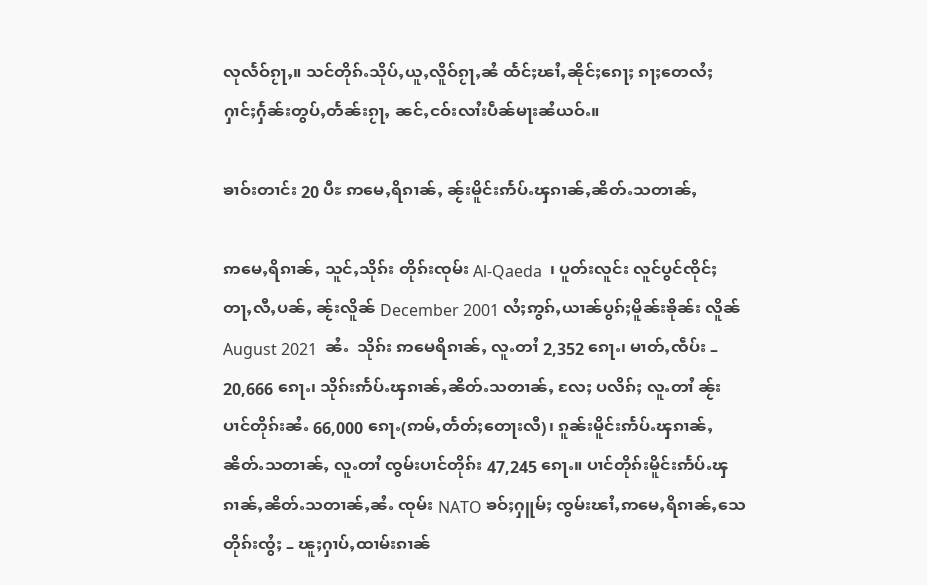လုလႅဝ်ၵႂႃႇ။ သင်တိုၵ်ႉသိုပ်ႇယူႇလိူဝ်ၵႂႃႇၼႆ ထႅင်ႈၽၢႆႇၼိုင်ႈၵေႃႈ ၵႃႈတေလႆႈ ႁၢင်ႈႁႅၼ်းတွပ်ႇတႅၼ်းၵႂႃႇ ၼင်ႇငဝ်းလၢႆးပဵၼ်မႃးၼႆယဝ်ႉ။

ၶၢဝ်းတၢင်း 20 ပီႊ ဢမေႇရိၵၢၼ်ႇ ၼႂ်းမိူင်းဢႅပ်ႉၾၵၢၼ်ႇၼိတ်ႉသတၢၼ်ႇ

ဢမေႇရိၵၢၼ်ႇ သူင်ႇသိုၵ်း တိုၵ်းၸုမ်း Al-Qaeda  ၊ ပူတ်းလူင်း လူင်ပွင်ၸိုင်ႈတႃႇလီႇပၼ်ႇ ၼႂ်းလိူၼ် December 2001 လႆႈဢွၵ်ႇယၢၼ်ပွၵ်ႈမိူၼ်းၶိုၼ်း လိူၼ် August 2021  ၼႆႉ  သိုၵ်း ဢမေရိၵၢၼ်ႇ လူႉတၢႆ 2,352 ၵေႃႉ၊ မၢတ်ႇၸဵပ်း – 20,666 ၵေႃႉ၊ သိုၵ်းဢႅပ်ႉၾၵၢၼ်ႇၼိတ်ႉသတၢၼ်ႇ လႄႈ ပလိၵ်ႈ လူႉတၢႆ ၼႂ်းပၢင်တိုၵ်းၼႆႉ 66,000 ၵေႃႉ(ဢမ်ႇတႅတ်ႈတေႃးလီ)၊ ၵူၼ်းမိူင်းဢႅပ်ႉၾၵၢၼ်ႇၼိတ်ႉသတၢၼ်ႇ လူႉတၢႆ ၸွမ်းပၢင်တိုၵ်း 47,245 ၵေႃႉ။ ပၢင်တိုၵ်းမိူင်းဢႅပ်ႉၾၵၢၼ်ႇၼိတ်ႉသတၢၼ်ႇၼႆႉ ၸုမ်း NATO ၶဝ်ႈႁူမ်ႈ ၸွမ်းၽၢႆႇဢမေႇရိၵၢၼ်ႇသေ တိုၵ်းၸွႆႈ – ၽူႈႁၢပ်ႇထၢမ်းၵၢၼ်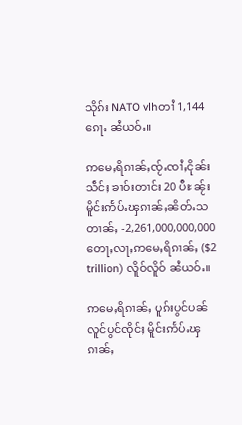သိုၵ်း NATO vlhတၢႆ 1,144 ၵေႃႉ ၼႆယဝ်ႉ။

ဢမေႇရိၵၢၼ်ႇၸႂ်ႉၸၢႆႇငိုၼ်းသဵင်ႈ ၶၢဝ်းတၢင်း 20 ပီႊ ၼႂ်းမိူင်းဢႅပ်ႉၾၵၢၼ်ႇၼိတ်ႉသတၢၼ်ႇ -2,261,000,000,000 တေႃႇလႃႇဢမေႇရိၵၢၼ်ႇ ($2 trillion) လိူဝ်လိူဝ် ၼႆယဝ်ႉ။

ဢမေႇရိၵၢၼ်ႇ ပူၵ်းပွင်ပၼ် လူင်ပွင်ၸိုင်ႈ မိူင်းဢႅပ်ႉၾၵၢၼ်ႇ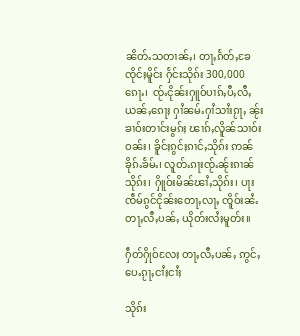ၼိတ်ႉသတၢၼ်ႇ၊ တႃႇၵႅတ်ႇၶႄၸိုင်ႈမိူင်း ႁႅင်းသိုၵ်း 300,000 ၵေႃႉ၊  ၸႂ်ႉငိုၼ်းႁူဝ်ပၢၵ်ႇပီႇလီႇယၼ်ႇၵေႃႈ ႁၢႆၼမ်ႉႁၢႆသၢႆးၵႂႃႇ ၼႂ်းၶၢဝ်းတၢင်းမွၵ်ႈ ၽၢၵ်ႇလိူၼ်သၢဝ်းဝၼ်း၊ ၶိူင်ႈၵွင်ႈၵၢင်ႇသိုၵ်း ဢၼ်ၶိုၵ်ႉၶႅမ်ႉ၊ လူတ်ႉၵႃးၸႂ်ႉၼႂ်းၵၢၼ်သိုၵ်း၊ ႁိူဝ်းမိၼ်ၽၢႆႇသိုၵ်း၊ ပႃးၸဵမ်ၵွင်ငိုၼ်းတေႃႇလႃႇ ၸိူဝ်းၼႆႉ တႃႇလီႇပၼ်ႇ ယိုတ်းလႆႈမူတ်း။

ႁဵတ်ႁိုဝ်လႄႈ တႃႇလီႇပၼ်ႇ ဢွင်ႇပေႉၵႂႃႇငၢႆႈငၢႆႈ

သိုၵ်း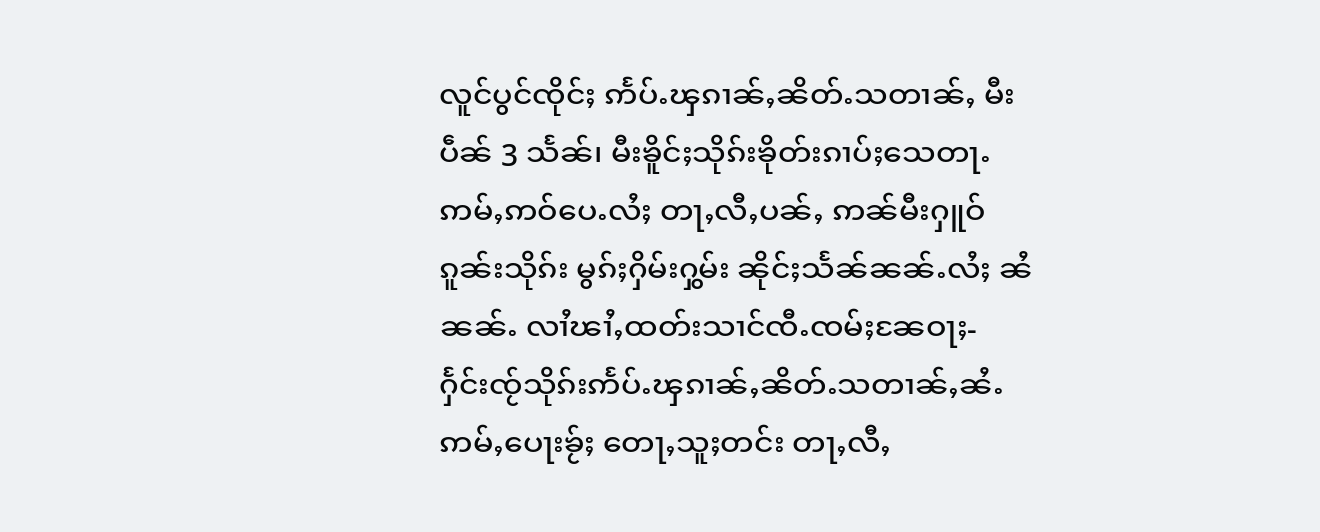လူင်ပွင်ၸိုင်ႈ ဢႅပ်ႉၾၵၢၼ်ႇၼိတ်ႉသတၢၼ်ႇ မီးပဵၼ် 3 သႅၼ်၊ မီးၶိူင်ႈသိုၵ်းၶိုတ်းၵၢပ်ႈသေတႃႉ ဢမ်ႇဢဝ်ပေႉလႆႈ တႃႇလီႇပၼ်ႇ ဢၼ်မီးႁူဝ်ၵူၼ်းသိုၵ်း မွၵ်ႈႁိမ်းႁွမ်း ၼိုင်ႈသႅၼ်ၼၼ်ႉလႆႈ ၼႆၼၼ်ႉ လၢႆၽၢႆႇထတ်းသၢင်ၸီႉၸမ်ႈၼႄဝႃႈ- ႁႅင်းၸႂ်သိုၵ်းဢႅပ်ႉၾၵၢၼ်ႇၼိတ်ႉသတၢၼ်ႇၼႆႉ ဢမ်ႇပေႃးၶႂ်ႈ တေႃႇသူႈတင်း တႃႇလီႇ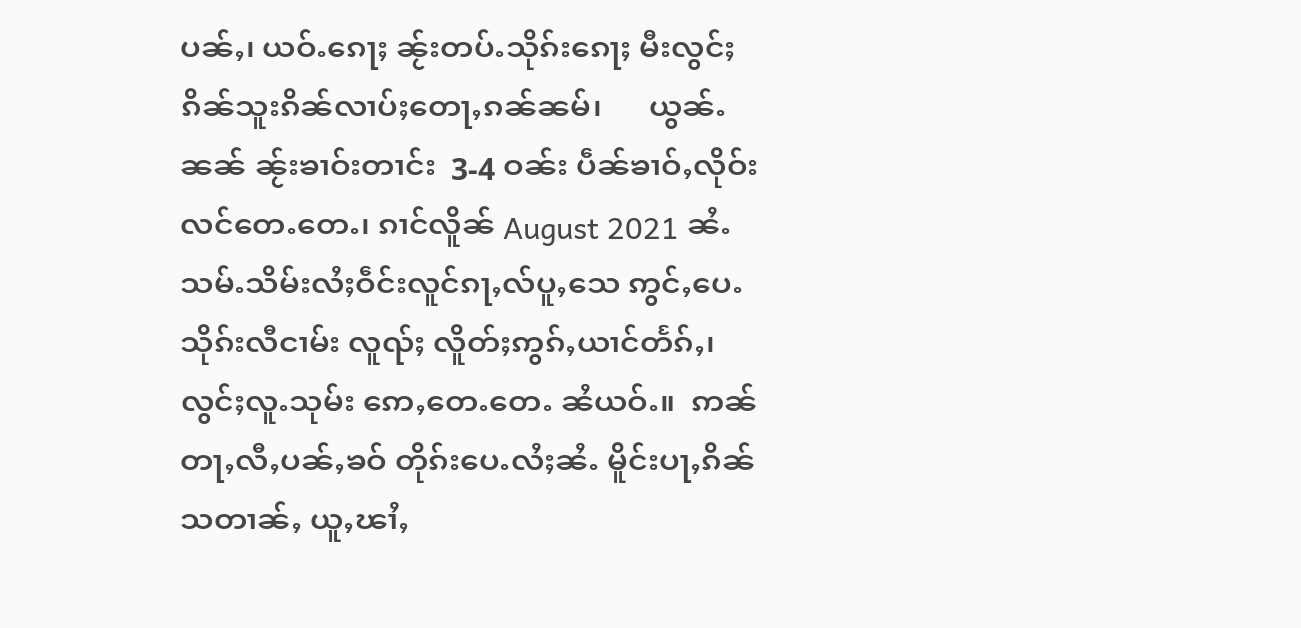ပၼ်ႇ၊ ယဝ်ႉၵေႃႈ ၼႂ်းတပ်ႉသိုၵ်းၵေႃႈ မီးလွင်ႈၵိၼ်သူးၵိၼ်လၢပ်ႈတေႃႇၵၼ်ၼမ်၊      ယွၼ်ႉၼၼ် ၼႂ်းၶၢဝ်းတၢင်း  3-4 ဝၼ်း ပဵၼ်ၶၢဝ်ႇလိုဝ်းလင်တေႉတေႉ၊ ၵၢင်လိူၼ် August 2021 ၼႆႉ သမ်ႉသိမ်းလႆႈဝဵင်းလူင်ၵႃႇလ်ပူႇသေ ဢွင်ႇပေႉသိုၵ်းလီငၢမ်း လူၺ်ႈ လိူတ်ႈဢွၵ်ႇယၢင်တႅၵ်ႇ၊ လွင်ႈလူႉသုမ်း ဢေႇတေႉတေႉ ၼႆယဝ်ႉ။  ဢၼ်တႃႇလီႇပၼ်ႇၶဝ် တိုၵ်းပေႉလႆႈၼႆႉ မိူင်းပႃႇၵိၼ်သတၢၼ်ႇ ယူႇၽၢႆႇ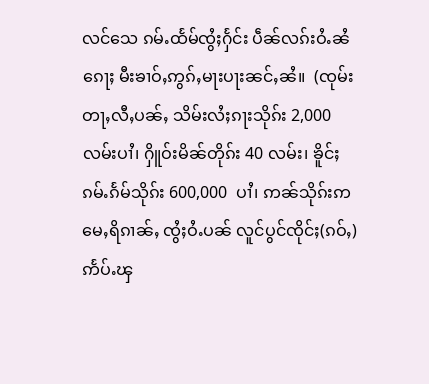လင်သေ ၵမ်ႉထႅမ်ၸွႆႈႁႅင်း ပဵၼ်လၵ်းဝႆႉၼႆၵေႃႈ မီးၶၢဝ်ႇဢွၵ်ႇမႃးပႃးၼင်ႇၼႆ။  (ၸုမ်းတႃႇလီႇပၼ်ႇ သိမ်းလႆႈၵႃးသိုၵ်း 2,000 လမ်းပၢႆ၊ ႁိူဝ်းမိၼ်တိုၵ်း 40 လမ်း၊ ၶိူင်ႈၵမ်ႉၵႅမ်သိုၵ်း 600,000  ပၢႆ၊ ဢၼ်သိုၵ်းဢမေႇရိၵၢၼ်ႇ ၸွႆႈဝႆႉပၼ် လူင်ပွင်ၸိုင်ႈ(ၵဝ်ႇ) ဢႅပ်ႉၾ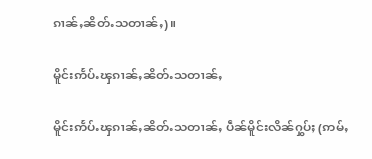ၵၢၼ်ႇၼိတ်ႉသတၢၼ်ႇ)။

မိူင်းဢႅပ်ႉၾၵၢၼ်ႇၼိတ်ႉသတၢၼ်ႇ

မိူင်းဢႅပ်ႉၾၵၢၼ်ႇၼိတ်ႉသတၢၼ်ႇ ပဵၼ်မိူင်းလိၼ်ႁွပ်ႈ (ဢမ်ႇ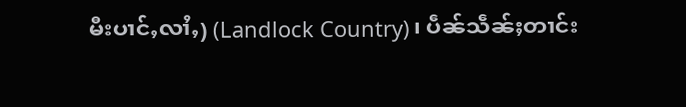မီးပၢင်ႇလၢႆႇ) (Landlock Country)၊ ပဵၼ်သဵၼ်ႈတၢင်း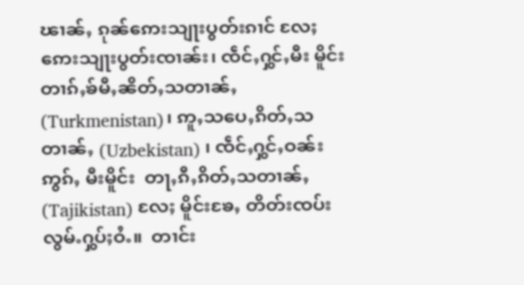ၽၢၼ်ႇ ၵုၼ်ဢေးသျႃးပွတ်းၵၢင် လႄႈ ဢေးသျႃးပွတ်းၸၢၼ်း၊ ၸဵင်ႇႁွင်ႇမီး မိူင်းတၢၵ်ႇၶ်မီႇၼိတ်ႇသတၢၼ်ႇ (Turkmenistan)၊ ဢူႇသပေႇၵိတ်ႇသတၢၼ်ႇ (Uzbekistan) ၊ ၸဵင်ႇႁွင်ႇဝၼ်းဢွၵ်ႇ မီးမိူင်း  တႃႇၵီႇၵိတ်ႇသတၢၼ်ႇ(Tajikistan) လႄႈ မိူင်းၶႄႇ တိတ်းၸပ်းလွမ်ႉႁွပ်ႈဝႆႉ။  တၢင်း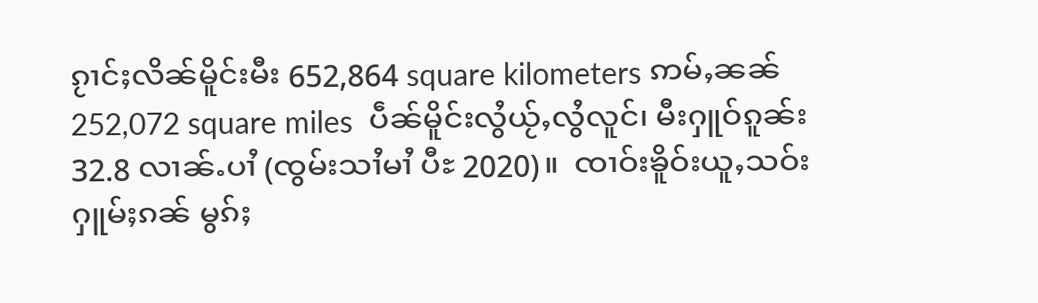ၵႂၢင်ႈလိၼ်မိူင်းမီး 652,864 square kilometers ဢမ်ႇၼၼ် 252,072 square miles  ပဵၼ်မိူင်းလွႆယႂ်ႇလွႆလူင်၊ မီးႁူဝ်ၵူၼ်း 32.8 လၢၼ်ႉပၢႆ (ၸွမ်းသၢႆမၢႆ ပီႊ 2020)။  ၸၢဝ်းၶိူဝ်းယူႇသဝ်းႁူမ်ႈၵၼ် မွၵ်ႈ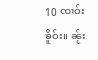10 ၸၢဝ်းၶိူဝ်း။ ၼႂ်း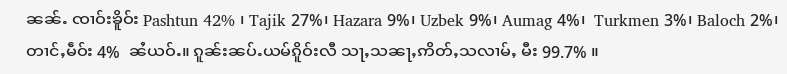ၼၼ်ႉ ၸၢဝ်းၶိူဝ်း Pashtun 42% ၊ Tajik 27%၊ Hazara 9%၊ Uzbek 9%၊ Aumag 4%၊  Turkmen 3%၊ Baloch 2%၊ တၢင်ႇမဵဝ်း 4%  ၼႆယဝ်ႉ။ ၵူၼ်းၼပ်ႉယမ်ၵိူဝ်းလီ သႃႇသၼႃႇဢိတ်ႇသလၢမ်ႇ မီး 99.7% ။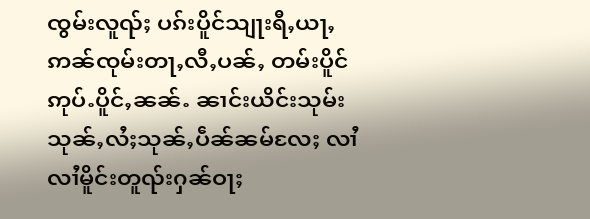ၸွမ်းလူၺ်ႈ ပၵ်းပိူင်သျႃးရီႇယႃႇ ဢၼ်ၸုမ်းတႃႇလီႇပၼ်ႇ တမ်းပိူင်ဢုပ်ႉပိူင်ႇၼၼ်ႉ ၼၢင်းယိင်းသုမ်း သုၼ်ႇလႆႈသုၼ်ႇပဵၼ်ၼမ်လႄႈ လၢႆလၢႆမိူင်းတူၺ်းႁၼ်ဝႃႈ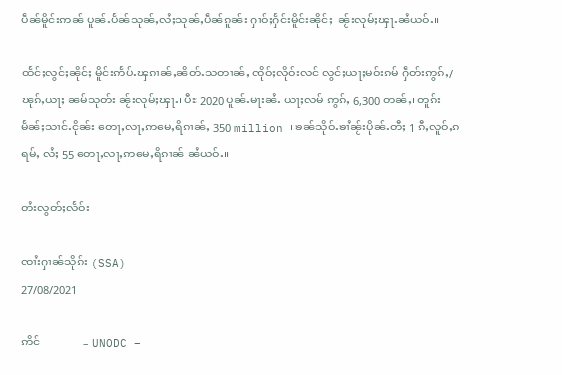ပဵၼ်မိူင်းဢၼ် ပူၼ်ႉပႅၼ်သုၼ်ႇလႆႈသုၼ်ႇပဵၼ်ၵူၼ်း ႁၢဝ်ႈႁႅင်းမိူင်းၼိုင်ႈ  ၼႂ်းလုမ်ႈၾႃႉၼႆယဝ်ႉ။

ထႅင်ႈလွင်ႈၼိုင်ႈ မိူင်းဢႅပ်ႉၾၵၢၼ်ႇၼိတ်ႉသတၢၼ်ႇ ၸိုဝ်ႈလိုဝ်းလင် လွင်ႈယႃႈမဝ်းၵမ် ႁဵတ်းဢွၵ်ႇ/ၽုၵ်ႇယႃႈ ၼမ်သုတ်း ၼႂ်းလုမ်ႈၾႃႉ၊ ပီႊ 2020 ပူၼ်ႉမႃးၼႆႉ ယႃႈလမ် ဢွၵ်ႇ 6,300 တၼ်ႇ၊ တူၵ်းမႅၼ်ႈသၢင်ႉငိုၼ်း တေႃႇလႃႇဢမေႇရိၵၢၼ်ႇ 350 million ၊ ၶၼ်သိုဝ်ႉၶၢႆၼႂ်းပိုၼ်ႉတီႈ 1 ၵီႇလူဝ်ႇၵရမ်ႇ လႆႈ 55 တေႃႇလႃႇဢမေႇရိၵၢၼ် ၼႆယဝ်ႉ။

တႆးလွတ်ႈလႅဝ်း

ၸၢႆးႁၢၼ်သိုၵ်း (SSA)
27/08/2021

ဢိင်               – UNODC –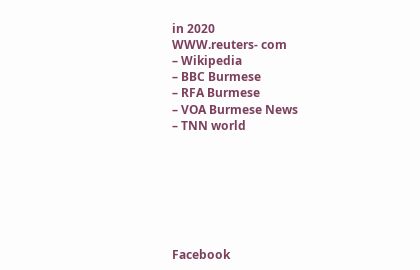in 2020
WWW.reuters- com
– Wikipedia
– BBC Burmese
– RFA Burmese
– VOA Burmese News
– TNN world







Facebook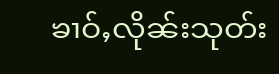ၶၢဝ်ႇလိုၼ်းသုတ်း